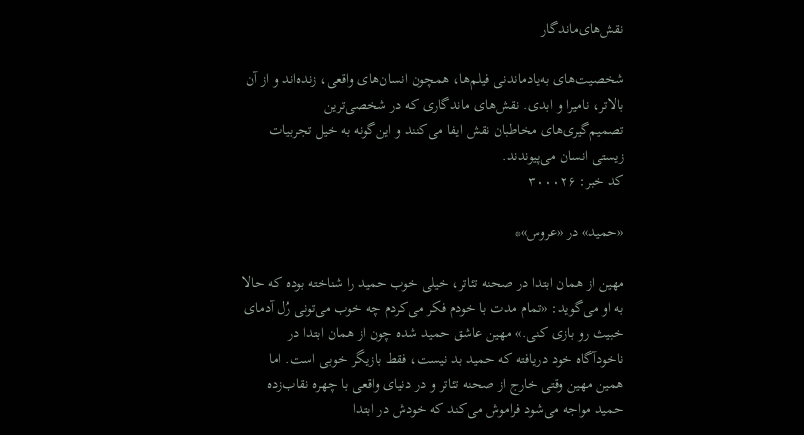نقش‌های‌ماندگار

شخصیت‌های به‌یاد‌ماندنی فیلم‌ها، همچون انسان‌های واقعی، زنده‌اند و از آن بالاتر، نامیرا و ابدی. نقش‌های ماندگاری که در شخصی‌ترین تصمیم‌گیری‌های مخاطبان نقش ایفا می‌کنند و این‌گونه به خیل تجربیات زیستی انسان می‌پیوندند.
کد خبر: ۳۰۰۰۲۶

«حمید» در «عروس»*

مهین از همان ابتدا در صحنه تئاتر، خیلی خوب حمید را شناخته بوده که حالا به او می‌گوید: «تمام مدت با خودم فکر می‌کردم چه خوب می‌تونی رُل آدمای خبیث رو بازی کنی.» مهین عاشق حمید شده چون از همان ابتدا در ناخودآگاه خود دریافته که حمید بد نیست، فقط بازیگر خوبی است. اما همین مهین وقتی خارج از صحنه تئاتر و در دنیای واقعی با چهره نقاب‌زده حمید مواجه می‌شود فراموش می‌کند که خودش در ابتدا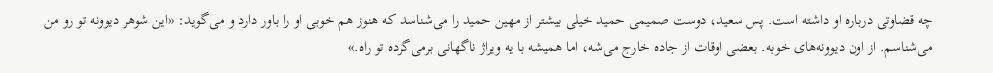چه قضاوتی درباره او داشته است. پس سعید، دوست صمیمی حمید خیلی بیشتر از مهین حمید را می‌شناسد که هنوز هم خوبی او را باور دارد و می‌گوید: «این شوهر دیوونه تو رو من می‌شناسم. از اون دیوونه‌های خوبه. بعضی اوقات از جاده خارج می‌شه، اما همیشه با یه ویراژ ناگهانی برمی‌گرده تو راه.»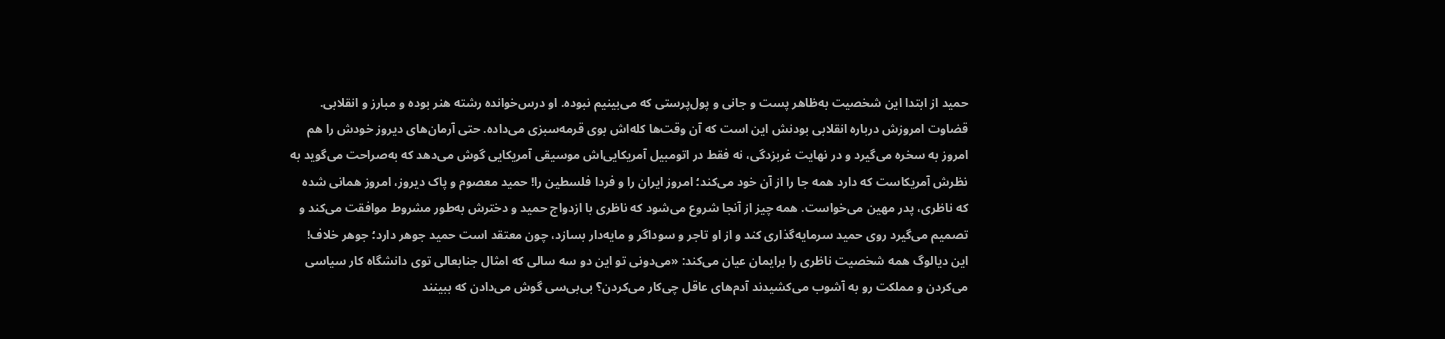حمید از ابتدا این شخصیت به‌ظاهر پست و جانی و پول‌پرستی که می‌بینیم نبوده. او درس‌خوانده رشته هنر بوده و مبارز و انقلابی. قضاوت امروزش درباره انقلابی بودنش این است که آن وقت‌ها کله‌اش بوی قرمه‌سبزی می‌داده. حتی آرمان‌های دیروز خودش را هم امروز به سخره می‌گیرد و در نهایت غربزدگی، نه فقط در اتومبیل آمریکایی‌اش موسیقی آمریکایی گوش می‌دهد که به‌صراحت می‌گوید به نظرش آمریکاست که دارد همه جا را از آن خود می‌کند؛ امروز ایران را و فردا فلسطین را! حمید معصوم و پاک دیروز، امروز همانی شده که ناظری، پدر مهین می‌خواست. همه چیز از آنجا شروع می‌شود که ناظری با ازدواج حمید و دخترش به‌طور مشروط موافقت می‌کند و تصمیم می‌گیرد روی حمید سرمایه‌گذاری کند و از او تاجر و سوداگر و مایه‌دار بسازد، چون معتقد است حمید جوهر دارد؛ جوهر خلاف! این دیالوگ همه شخصیت ناظری را برایمان عیان می‌کند: «می‌دونی تو این دو سه سالی که امثال جنابعالی توی دانشگاه کار سیاسی می‌کردن و مملکت رو به آشوب می‌کشیدند آدم‌های عاقل چی‌کار می‌کردن؟ بی‌بی‌سی گوش می‌دادن که ببینند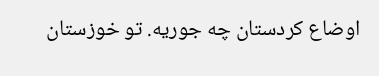اوضاع کردستان چه جوریه. تو خوزستان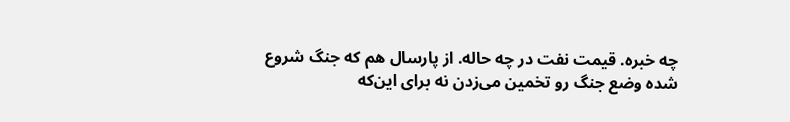چه خبره. قیمت نفت در چه حاله. از پارسال هم که جنگ شروع شده وضع جنگ رو تخمین می‌زدن نه برای این‌که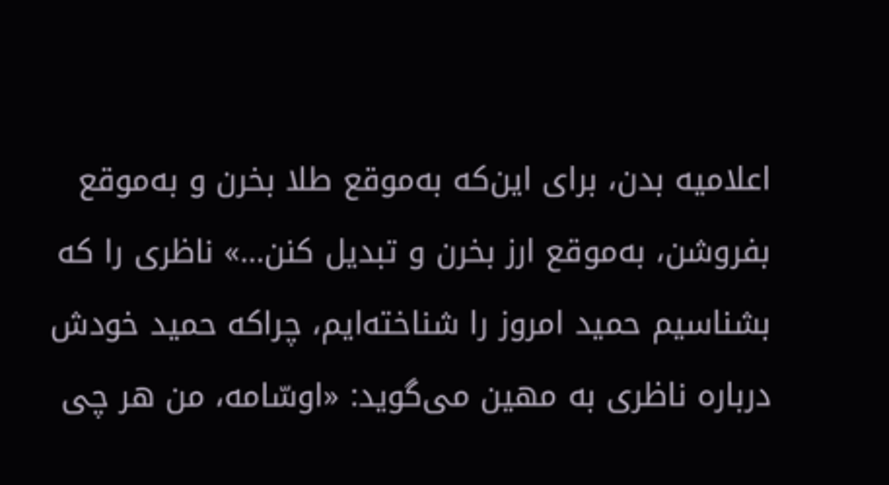اعلامیه بدن، برای این‌که به‌موقع طلا بخرن و به‌موقع بفروشن، به‌موقع ارز بخرن و تبدیل کنن...» ناظری را که بشناسیم حمید امروز را شناخته‌ایم، چراکه حمید خودش درباره ناظری به مهین می‌گوید: «اوسّامه، من هر چی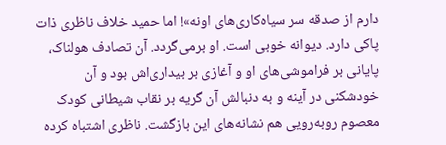دارم از صدقه سر سیاه‌کاری‌های اونه»! اما حمید خلاف ناظری ذات پاکی دارد. دیوانه خوبی است. او برمی‌گردد. آن تصادف هولناک، پایانی بر فراموشی‌های او و آغازی بر بیداری‌اش بود و آن خودشکنی در آینه و به دنبالش آن گریه بر نقاب شیطانی کودک معصوم روبه‌رویی هم نشانه‌های این بازگشت. ناظری اشتباه کرده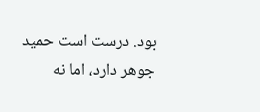بود. درست است حمید جوهر دارد، اما نه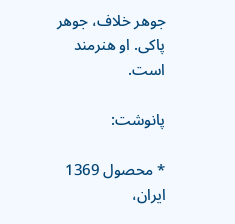جوهر خلاف، جوهر پاکی. او هنرمند است.

پانوشت:

* محصول 1369 ایران،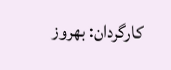کارگردان: بهروز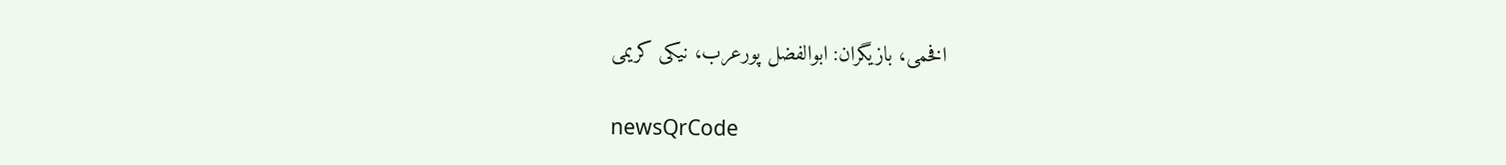افخمی، بازیگران: ابوالفضل پورعرب، نیکی کریمی

newsQrCode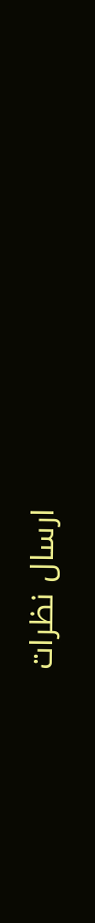ارسال نظرات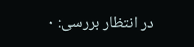در انتظار بررسی: ۰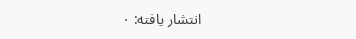انتشار یافته: ۰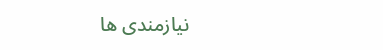نیازمندی ها